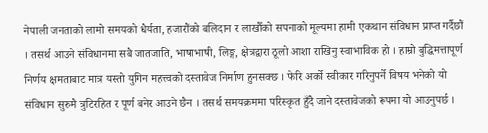नेपाली जनताको लामो समयको धैर्यता, हजारौंको बलिदान र लाखौँको सपनाको मूल्यमा हामी एकथान संविधान प्राप्त गर्दैछौं । तसर्थ आउने संविधानमा सबै जातजाति, भाषाभाषी, लिङ्ग, क्षेत्रद्वारा ठूलो आशा राखिनु स्वाभाविक हो । हाम्रो बुद्धिमत्तापूर्ण निर्णय क्षमताबाट मात्र यस्तो युगिन महत्त्वको दस्तावेज निर्माण हुनसक्छ । फेरि अर्को स्वीकार गरिनुपर्ने विषय भनेको यो संविधान सुरुमै त्रुटिरहित र पूर्ण बनेर आउने छैन । तसर्थ समयक्रममा परिस्कृत हुँदै जाने दस्तावेजको रूपमा यो आउनुपर्छ ।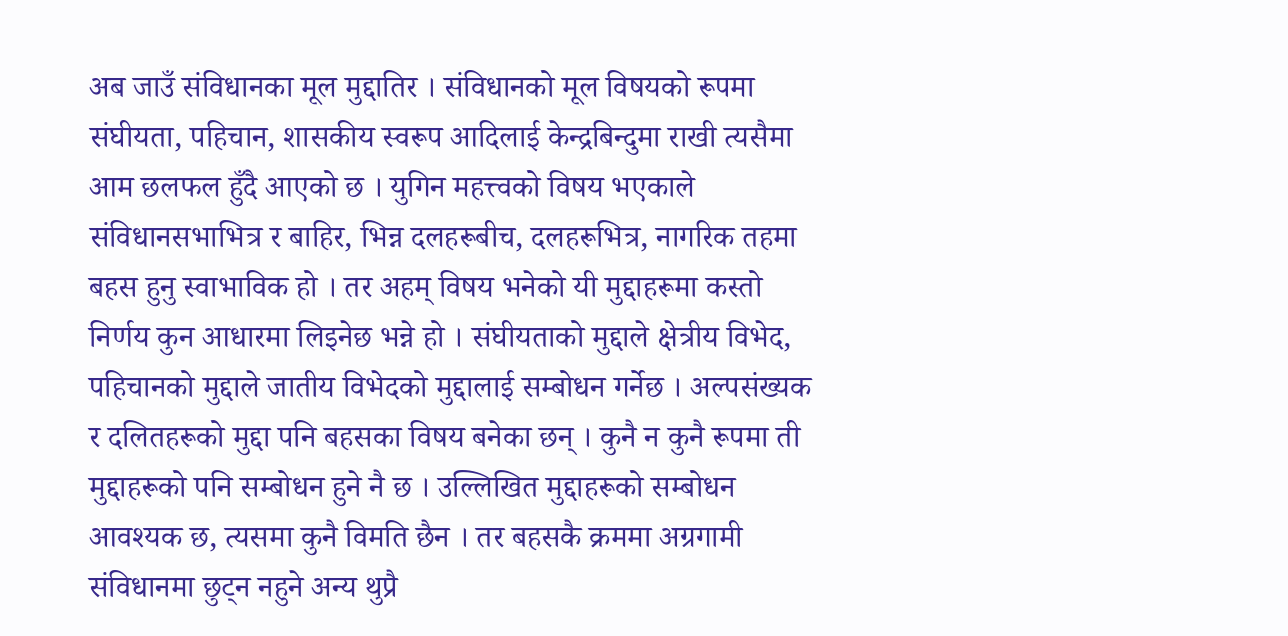अब जाउँ संविधानका मूल मुद्दातिर । संविधानको मूल विषयको रूपमा संघीयता, पहिचान, शासकीय स्वरूप आदिलाई केन्द्रबिन्दुमा राखी त्यसैमा आम छलफल हुँदै आएको छ । युगिन महत्त्वको विषय भएकाले संविधानसभाभित्र र बाहिर, भिन्न दलहरूबीच, दलहरूभित्र, नागरिक तहमा बहस हुनु स्वाभाविक हो । तर अहम् विषय भनेको यी मुद्दाहरूमा कस्तो निर्णय कुन आधारमा लिइनेछ भन्ने हो । संघीयताको मुद्दाले क्षेत्रीय विभेद, पहिचानको मुद्दाले जातीय विभेदको मुद्दालाई सम्बोधन गर्नेछ । अल्पसंख्यक र दलितहरूको मुद्दा पनि बहसका विषय बनेका छन् । कुनै न कुनै रूपमा ती मुद्दाहरूको पनि सम्बोधन हुने नै छ । उल्लिखित मुद्दाहरूको सम्बोधन आवश्यक छ, त्यसमा कुनै विमति छैन । तर बहसकै क्रममा अग्रगामी संविधानमा छुट्न नहुने अन्य थुप्रै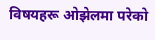विषयहरू ओझेलमा परेको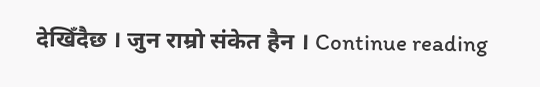देखिँदैछ । जुन राम्रो संकेत हैन । Continue reading